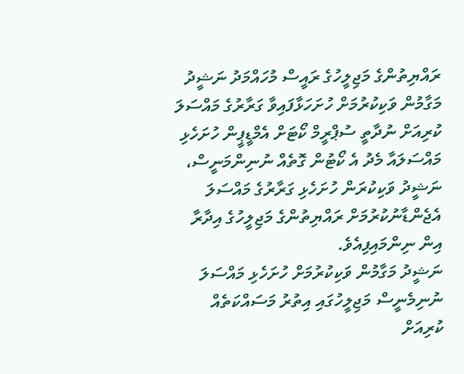ރައްޔިތުންގެ މަޖިލީހުގެ ރައީސް މުހައްމަދު ނަޝީދު މަގާމުން ވަކިކުރުމަށް ހުށަހަޅާފައިވާ ގަރާރުގެ މައްސަލަ ކުރިއަށް ނުދާތީ ސުޕްރީމް ކޯޓަށް އެމްޑީޕީން ހުށަހެޅި މައްސަލައާ މެދު އެ ކޯޓުން ގޮތެއް ނުނިންމަނީސް، ނަޝީދު ވަކިކުރަން ހުށަހެޅި ގަރާރުގެ މައްސަލަ އެޖެންޑާނުކުރުމަށް ރައްޔިތުންގެ މަޖިލީހުގެ އިދާރާ އިން ނިންމައިފިއެވެ.
ނަޝީދު މަގާމުން ވަކިކުރުމަށް ހުށަހެޅި މައްސަލަ ނުނިމެނީސް މަޖިލީހުގައި އިތުރު މަސައްކަތެއް ކުރިއަށް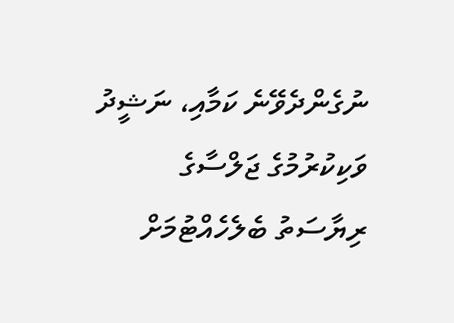ނުގެންދެވޭނެ ކަމާއި، ނަޝީދު ވަކިކުރުމުގެ ޖަލްސާގެ ރިޔާސަތު ބެލެހެއްޓުމަށް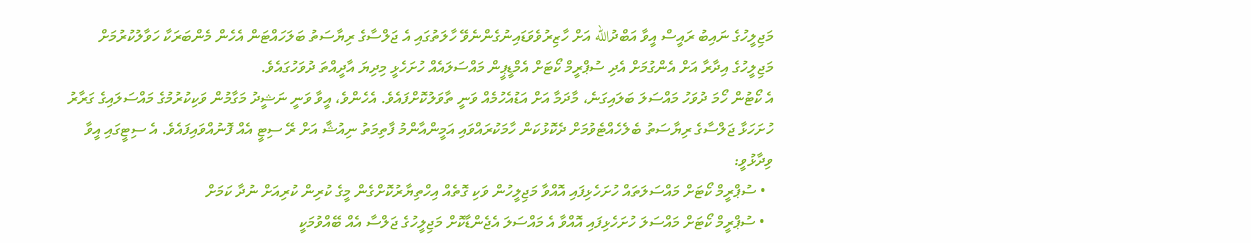މަޖިލީހުގެ ނައިބު ރައީސް އީވާ އަބްދުالله އަށް ހާޒިރުވެވަޑައިނުގެންނެވޭ ހާލަތުގައި އެ ޖަލްސާގެ ރިޔާސަތު ބަލަހައްޓަން އެހެން މެންބަރަކާ ހަވާލުކުރުމަށް މަޖިލީހުގެ އިދާރާ އަށް އެންގުމަށް އެދި ސުޕްރީމް ކޯޓަށް އެމްޑީޕީން މައްސަލައެއް ހުށަހެޅީ މިދިޔަ އާދީއްތަ ދުވަހުގައެވެ.
އެ ކޯޓުން ހޯމަ ދުވަހު މައްސަލަ ބަލައިގަނެ، މާދަމާ އަށް އަޑުއެހުމެއް ވަނީ ތާވަލުކޮށްފައެވެ. އެހެންވެ، އީވާ ވަނީ ނަޝީދު މަގާމުން ވަކިކުރުމުގެ މައްސަލައިގެ ގަރާރު ހުށަހަޅާ ޖަލްސާގެ ރިޔާސަތު ބެލެހެއްޓެވުމަށް ދެކޮޅުކަން ހާމަކުރައްވައި އަމީންއާންމު ފާތިމަތު ނިއުޝާ އަށް ރޭ ސިޓީ އެއް ފޮނުއްވައިފައެވެ. އެ ސިޓީގައި އީވާ ވިދާޅުވީ:
  • ސުޕްރީމް ކޯޓަށް މައްސަލަތައް ހުށަހެޅިފައި އޮއްވާ މަޖިލީހުން ވަކި ގޮތެއް އިހްތިޔާރުކޮށްގެން މީގެ ކުރިން ކުރިއަށް ނުދާ ކަމަށް
  • ސުޕްރީމް ކޯޓަށް މައްސަލަ ހުށަހެޅިފައި އޮއްވާ އެ މައްސަލަ އެޖެންޑާކޮށް މަޖިލީހުގެ ޖަލްސާ އެއް ބޭއްވުމަކީ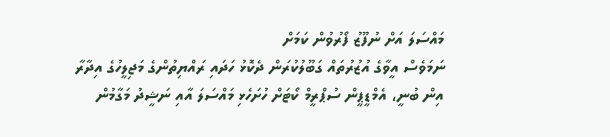މައްސަލަ އަށް ނުފޫޒު ފޯރުވުން ކަމަށް
ނަމަވެސް އީވާގެ އުޒުރުތައް ގަބޫލުކުރަން ދެކޮޅު ހަދައި ރައްޔިތުންގެ މަޖިލީހުގެ އިދާރާ އިން ބުނީ، އެމްޑީޕީން ސުޕްރީމް ކޯޓަށް ހުށަހެޅި މައްސަލަ އާއި ނަޝީދު މަގާމުން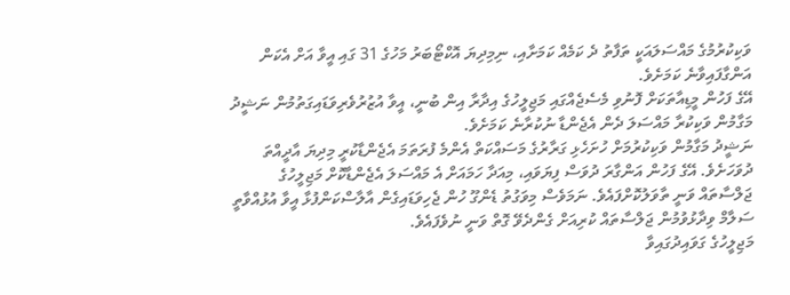ވަކިކުރުމުގެ މައްސަލައަކީ ތަފާތު ދެ ކަމެއް ކަމަށާއި، ނިމިދިޔަ އޮކްޓޯބަރު މަހުގެ 31 ގައި އީވާ އަށް އެކަން އަންގާފައިވާނެ ކަމަށެވެ.
އޭގެ ފަހުން މީޑިއާތަކަށް ފޮނުވި މެސެޖެއްގައި މަޖިލީހުގެ އިދާރާ އިން ބުނީ، އީވާ އުޒުރުވެރިވަޑައިގަތުމުން ނަޝީދު މަގާމުން ވަކިކުރާ މައްސަލަ ދެން އެޖެންޑާ ނުކުރާނެ ކަމަށެވެ.
ނަޝީދު މަގާމުން ވަކިކުރުމަށް ހުށަހެޅި ގަރާރުގެ މަސައްކަތް އެންމެ ފުރަތަމަ އެޖެންޑާކުރީ މިދިޔަ އާދީއްތަ ދުވަހަށެވެ. އޭގެ ފަހުން އަންގާރަ ދުވަސް ފިޔަވައި، މިއަދާ ހަމައަށް އެ މައްސަލަ އެޖެންޑާކޮށް މަޖިލީހުގެ ޖަލްސާތައް ވަނީ ތާވަލުކޮށްފައެވެ. ނަމަވެސް މިވަގުތު ޑެންގޫ ހުން ޖެހިވަޑައިގެން އާލާސްކަންފުޅާ އީވާ އުޅުއްވާތީ ސަލާމް ވިދާޅުވުމުން ޖަލްސާތައް ކުރިއަށް ގެންދެވޭ ގޮތް ވަނީ ނުވެފައެވެ.
މަޖިލީހުގެ ގަވައިދުގައިވާ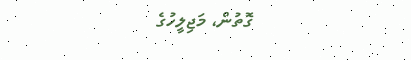ގޮތުން، މަޖިލީހުގެ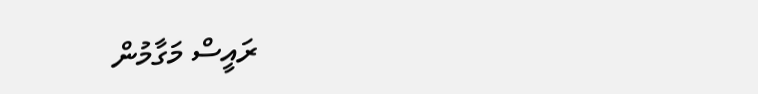ރައީސް މަގާމުން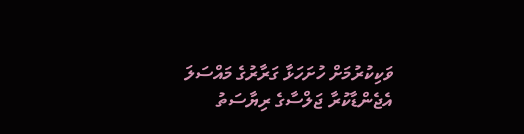ވަކިކުރުމަށް ހުށަހަޅާ ގަރާރުގެ މައްސަލަ އެޖެންޑާކުރާ ޖަލްސާގެ ރިޔާސަތު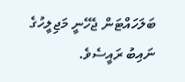ބަލަހައްޓަން ޖެހޭނީ މަޖިލީހުގެ ނައިބު ރައީސެވެ.